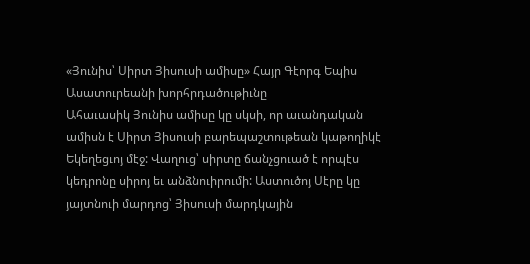«Յունիս՝ Սիրտ Յիսուսի ամիսը» Հայր Գէորգ Եպիս Ասատուրեանի խորհրդածութիւնը
Ահաւասիկ Յունիս ամիսը կը սկսի, որ աւանդական ամիսն է Սիրտ Յիսուսի բարեպաշտութեան կաթողիկէ Եկեղեցւոյ մէջ: Վաղուց՝ սիրտը ճանչցուած է որպէս կեդրոնը սիրոյ եւ անձնուիրումի: Աստուծոյ Սէրը կը յայտնուի մարդոց՝ Յիսուսի մարդկային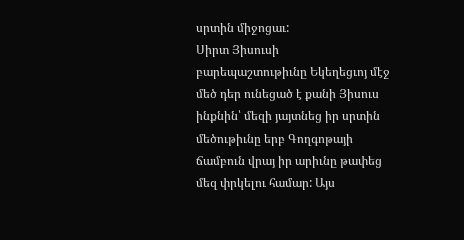սրտին միջոցաւ:
Սիրտ Յիսուսի բարեպաշտութիւնը Եկեղեցւոյ մէջ մեծ դեր ունեցած է քանի Յիսուս ինքնին՝ մեզի յայտնեց իր սրտին մեծութիւնը երբ Գողգոթայի ճամբուն վրայ իր արիւնը թափեց մեզ փրկելու համար: Այս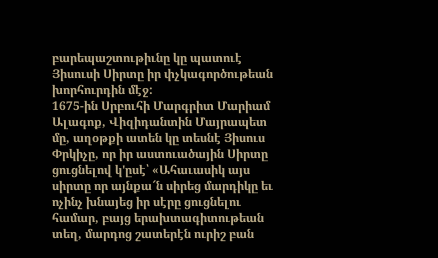բարեպաշտութիւնը կը պատուէ Յիսուսի Սիրտը իր փչկագործութեան խորհուրդին մէջ:
1675-ին Սրբուհի Մարգրիտ Մարիամ Ալագոք, Վիզիդանտին Մայրապետ մը, աղօթքի ատեն կը տեսնէ Յիսուս Փրկիչը, որ իր աստուածային Սիրտը ցուցնելով կ'ըսէ՝ «Ահաւասիկ այս սիրտը որ այնքա՜ն սիրեց մարդիկը եւ ոչինչ խնայեց իր սէրը ցուցնելու համար, բայց երախտագիտութեան տեղ, մարդոց շատերէն ուրիշ բան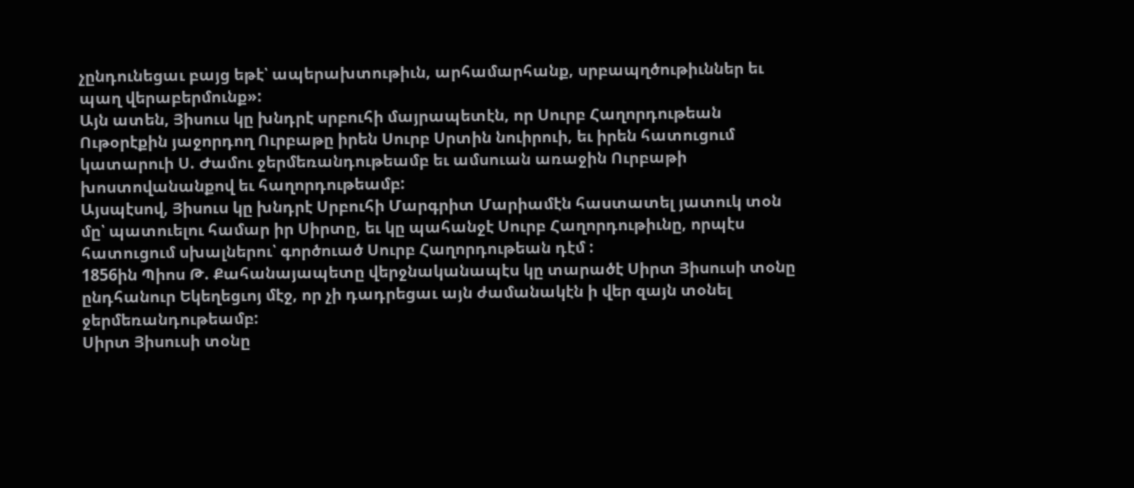չընդունեցաւ բայց եթէ՝ ապերախտութիւն, արհամարհանք, սրբապղծութիւններ եւ պաղ վերաբերմունք»:
Այն ատեն, Յիսուս կը խնդրէ սրբուհի մայրապետէն, որ Սուրբ Հաղորդութեան Ութօրէքին յաջորդող Ուրբաթը իրեն Սուրբ Սրտին նուիրուի, եւ իրեն հատուցում կատարուի Ս. Ժամու ջերմեռանդութեամբ եւ ամսուան առաջին Ուրբաթի խոստովանանքով եւ հաղորդութեամբ:
Այսպէսով, Յիսուս կը խնդրէ Սրբուհի Մարգրիտ Մարիամէն հաստատել յատուկ տօն մը՝ պատուելու համար իր Սիրտը, եւ կը պահանջէ Սուրբ Հաղորդութիւնը, որպէս հատուցում սխալներու՝ գործուած Սուրբ Հաղորդութեան դէմ :
1856ին Պիոս Թ. Քահանայապետը վերջնականապէս կը տարածէ Սիրտ Յիսուսի տօնը ընդհանուր Եկեղեցւոյ մէջ, որ չի դադրեցաւ այն ժամանակէն ի վեր զայն տօնել ջերմեռանդութեամբ:
Սիրտ Յիսուսի տօնը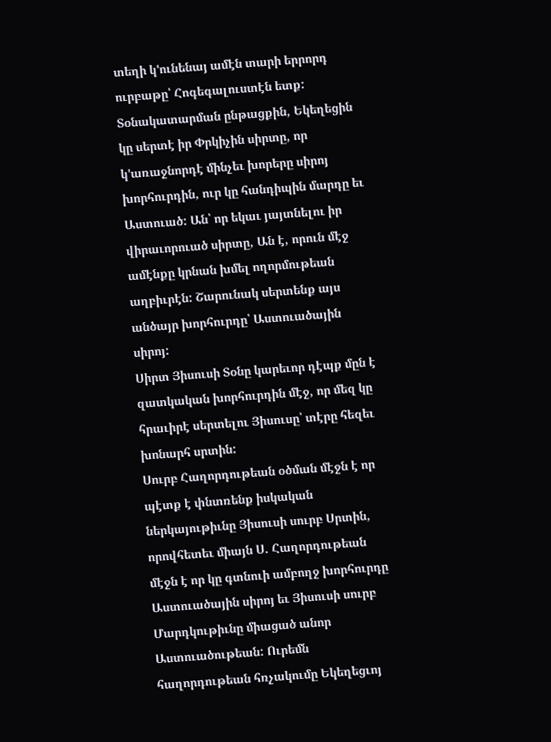տեղի կ'ունենայ ամէն տարի երրորդ ուրբաթը՝ Հոգեգալուստէն ետք: Տօնակատարման ընթացքին, Եկեղեցին կը սերտէ իր Փրկիչին սիրտը, որ կ'առաջնորդէ մինչեւ խորերը սիրոյ խորհուրդին, ուր կը հանդիպին մարդը եւ Աստուած: Ան՝ որ եկաւ յայտնելու իր վիրաւորուած սիրտը, Ան է, որուն մէջ ամէնքը կրնան խմել ողորմութեան աղբիւրէն: Շարունակ սերտենք այս անծայր խորհուրդը՝ Աստուածային սիրոյ:
Սիրտ Յիսուսի Տօնը կարեւոր դէպք մըն է զատկական խորհուրդին մէջ, որ մեզ կը հրաւիրէ սերտելու Յիսուսը՝ տէրը հեզեւ խոնարհ սրտին:
Սուրբ Հաղորդութեան օծման մէջն է որ պէտք է փնտռենք իսկական ներկայութիւնը Յիսուսի սուրբ Սրտին, որովհետեւ միայն Ս. Հաղորդութեան մէջն է որ կը գտնուի ամբողջ խորհուրդը Աստուածային սիրոյ եւ Յիսուսի սուրբ Մարդկութիւնը միացած անոր Աստուածութեան: Ուրեմն հաղորդութեան հռչակումը Եկեղեցւոյ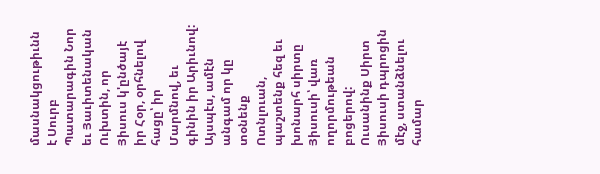մասնակցութիւնն է Սուրբ Պատարագին Նոր եւ Յաւիտենական Ուխտին, որ Յիսուս կ'ընծայէ իր Հօր, օրհնելով հացը՝ իր Մարմնով, եւ գինին իր Արիւնով:
Այսպէս, ամէն անգամ որ կը տօնենք Ոտնլուան, պաշտենք հեզ եւ խոնարհ սիրտը Յիսուսի՝ վառ ողորմութեան բոցերով: Ուսանինք Սիրտ Յիսուսի դպրոցին մէջ, ստանձնելու համար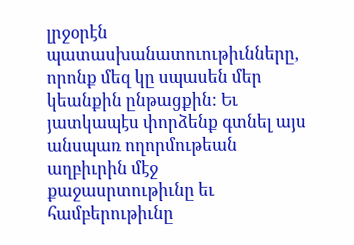լրջօրէն պատասխանատուութիւնները, որոնք մեզ կը սպասեն մեր կեանքին ընթացքին: Եւ յատկապէս փորձենք գտնել այս անսպառ ողորմութեան աղբիւրին մէջ քաջասրտութիւնը եւ համբերութիւնը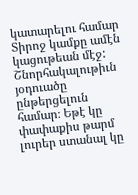կատարելու համար Տիրոջ կամքը ամէն կացութեան մէջ:
Շնորհակալութիւն յօդուածը ընթերցելուն համար։ Եթէ կը փափաքիս թարմ լուրեր ստանալ կը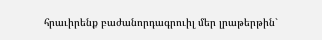հրաւիրենք բաժանորդագրուիլ մեր լրաթերթին`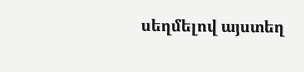սեղմելով այստեղ